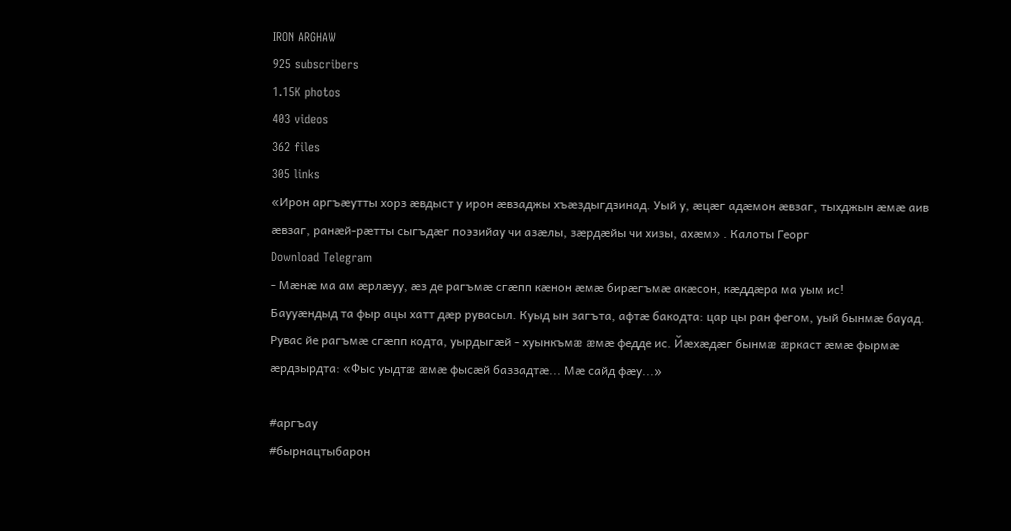IRON ARGHAW
925 subscribers
1.15K photos
403 videos
362 files
305 links
«Ирон аргъæутты хорз æвдыст у ирон æвзаджы хъæздыгдзинад. Уый у, æцæг адæмон æвзаг, тыхджын æмæ аив æвзаг, ранæй-рæтты сыгъдæг поэзийау чи азæлы, зæрдæйы чи хизы, ахæм» . Калоты Георг
Download Telegram
- Мæнæ ма ам æрлæуу, æз де рагъмæ сгæпп кæнон æмæ бирæгъмæ акæсон, кæддæра ма уым ис!
Баууæндыд та фыр ацы хатт дæр рувасыл. Куыд ын загъта, афтæ бакодта: цар цы ран фегом, уый бынмæ бауад. Рувас йе рагъмæ сгæпп кодта, уырдыгæй - хуынкъмæ æмæ федде ис. Йæхæдæг бынмæ æркаст æмæ фырмæ æрдзырдта: «Фыс уыдтæ æмæ фысæй баззадтæ... Мæ сайд фæу...»

#аргъау
#бырнацтыбарон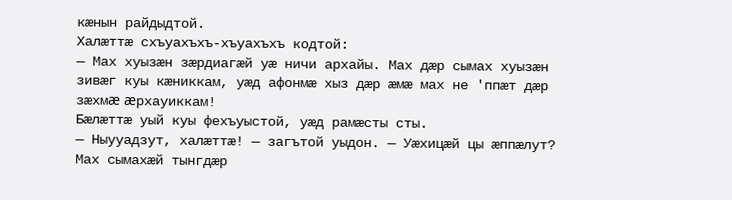кæнын райдыдтой.
Халæттæ схъуахъхъ-хъуахъхъ кодтой:
— Мах хуызæн зæрдиагæй уæ ничи архайы. Мах дæр сымах хуызæн зивæг куы кæниккам, уæд афонмæ хыз дæр æмæ мах не 'ппæт дæр зæхмæ æрхауиккам!
Бæлæттæ уый куы фехъуыстой, уæд рамæсты сты.
— Ныууадзут, халæттæ! — загътой уыдон. — Уæхицæй цы æппæлут? Мах сымахæй тынгдæр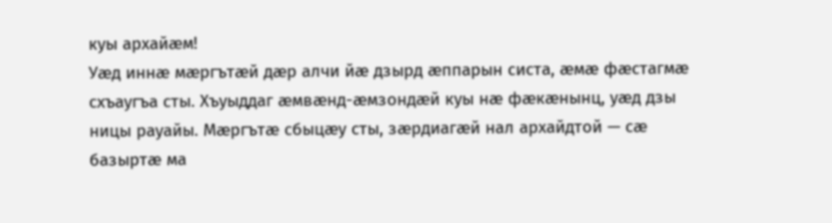куы архайæм!
Уæд иннæ мæргътæй дæр алчи йæ дзырд æппарын систа, æмæ фæстагмæ схъаугъа сты. Хъуыддаг æмвæнд-æмзондæй куы нæ фæкæнынц, уæд дзы ницы рауайы. Мæргътæ сбыцæу сты, зæрдиагæй нал архайдтой — сæ базыртæ ма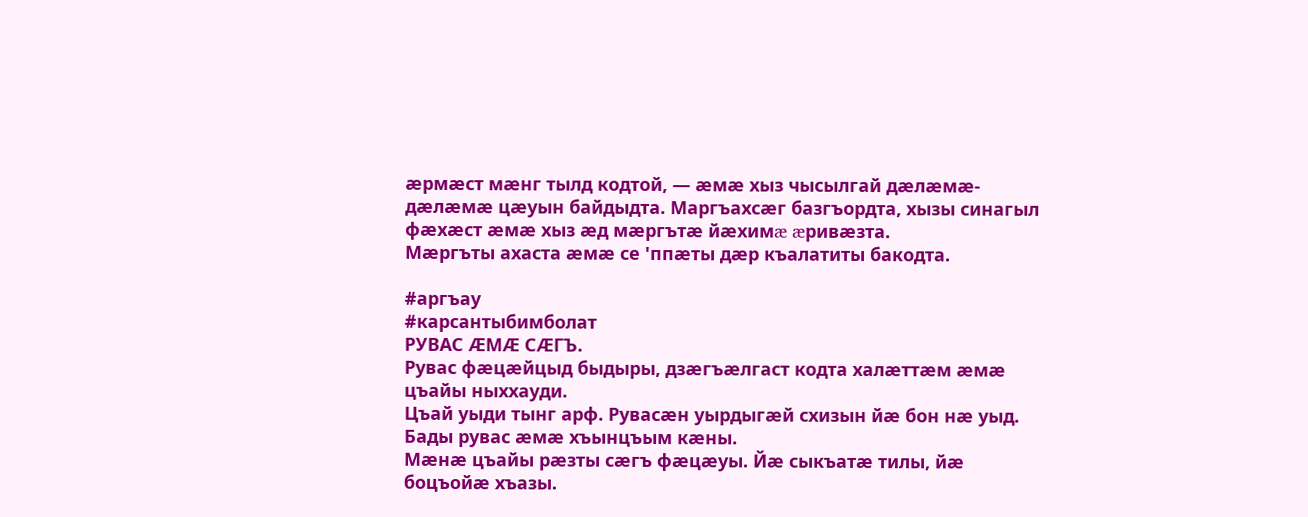æрмæст мæнг тылд кодтой, — æмæ хыз чысылгай дæлæмæ-дæлæмæ цæуын байдыдта. Маргъахсæг базгъордта, хызы синагыл фæхæст æмæ хыз æд мæргътæ йæхимæ æривæзта.
Мæргъты ахаста æмæ се 'ппæты дæр къалатиты бакодта.

#аргъау
#карсантыбимболат
РУВАС ÆМÆ СÆГЪ.
Рувас фæцæйцыд быдыры, дзæгъæлгаст кодта халæттæм æмæ цъайы ныххауди.
Цъай уыди тынг арф. Рувасæн уырдыгæй схизын йæ бон нæ уыд. Бады рувас æмæ хъынцъым кæны.
Мæнæ цъайы рæзты сæгъ фæцæуы. Йæ сыкъатæ тилы, йæ боцъойæ хъазы.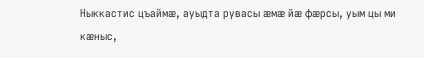Ныккастис цъаймæ, ауыдта рувасы æмæ йæ фæрсы, уым цы ми кæныс,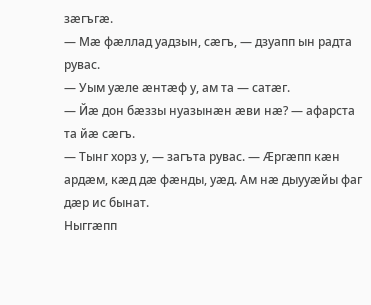зæгъгæ.
— Мæ фæллад уадзын, сæгъ, — дзуапп ын радта рувас.
— Уым уæле æнтæф у, ам та — сатæг.
— Йæ дон бæззы нуазынæн æви нæ? — афарста та йæ сæгъ.
— Тынг хорз у, — загъта рувас. — Æргæпп кæн ардæм, кæд дæ фæнды, уæд. Ам нæ дыууæйы фаг дæр ис бынат.
Ныггæпп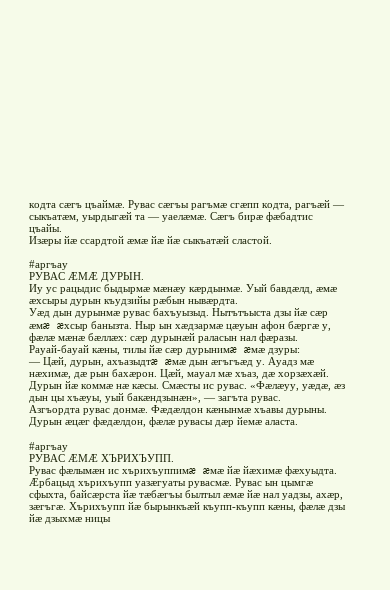кодта сæгъ цъаймæ. Рувас сæгъы рагъмæ сгæпп кодта, рагъæй — сыкъатæм, уырдыгæй та — уаелæмæ. Сæгъ бирæ фæбадтис цъайы.
Изæры йæ ссардтой æмæ йæ йæ сыкъатæй сластой.

#аргъау
РУВАС ÆМÆ ДУРЫН.
Иу ус рацыдис быдырмæ мæнæу кæрдынмæ. Уый бавдæлд, æмæ æхсыры дурын къудзийы рæбын нывæрдта.
Уæд дын дурынмæ рувас бахъуызыд. Нытътъыста дзы йæ сæр æмæ æхсыр банызта. Ныр ын хæдзармæ цæуын афон бæргæ у, фæлæ мæнæ бæллæх: сæр дурынæй раласын нал фæразы.
Рауай-бауай кæны, тилы йæ сæр дурынимæ æмæ дзуры:
— Цæй, дурын, ахъазыдтæ æмæ дын æгъгъæд у. Ауадз мæ нæхимæ, дæ рын бахæрон. Цæй, мауал мæ хъаз, дæ хорзæхæй.
Дурын йæ коммæ нæ кæсы. Смæсты ис рувас. «Фæлæуу, уæдæ, æз дын цы хъæуы, уый бакæндзынæн», — загъта рувас.
Азгъордта рувас донмæ. Фæдæлдон кæнынмæ хъавы дурыны. Дурын æцæг фæдæлдон, фæлæ рувасы дæр йемæ аласта.

#аргъау
РУВАС ÆМÆ ХЪРИХЪУПП.
Рувас фæлымæн ис хърихъуппимæ æмæ йæ йæхимæ фæхуыдта. Æрбацыд хърихъупп уазæгуаты рувасмæ. Рувас ын цымгæ сфыхта, байсæрста йæ тæбæгъы былтыл æмæ йæ нал уадзы, ахæр, зæгъгæ. Хърихъупп йæ бырынкъæй къупп-къупп кæны, фæлæ дзы йæ дзыхмæ ницы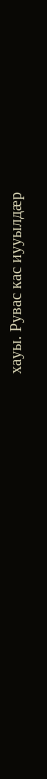хауы. Рувас кас иууылдæр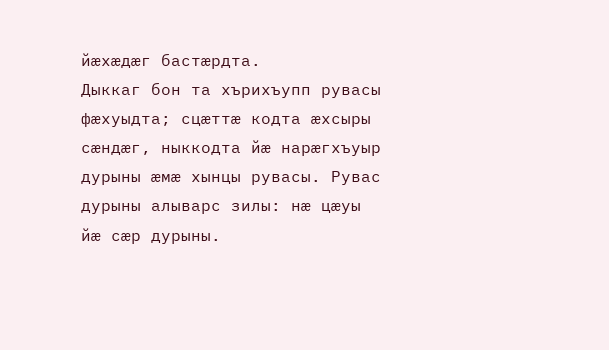йæхæдæг бастæрдта.
Дыккаг бон та хърихъупп рувасы фæхуыдта; сцæттæ кодта æхсыры сæндæг, ныккодта йæ нарæгхъуыр дурыны æмæ хынцы рувасы. Рувас дурыны алыварс зилы: нæ цæуы йæ сæр дурыны.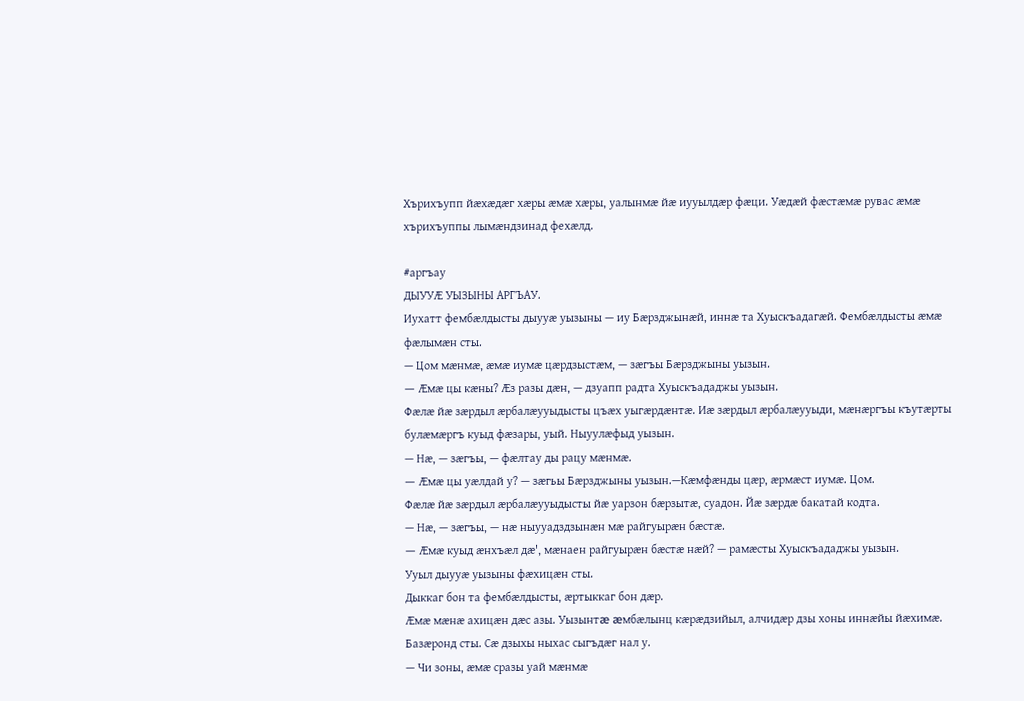Хърихъупп йæхæдæг хæры æмæ хæры, уалынмæ йæ иууылдæр фæци. Уæдæй фæстæмæ рувас æмæ хърихъуппы лымæндзинад фехæлд.

#аргъау
ДЫУУÆ УЫЗЫНЫ АРГЪАУ.
Иухатт фембæлдысты дыууæ уызыны — иу Бæрзджынæй, иннæ та Хуыскъадагæй. Фембæлдысты æмæ фæлымæн сты.
— Цом мæнмæ, æмæ иумæ цæрдзыстæм, — зæгъы Бæрзджыны уызын.
— Æмæ цы кæны? Æз разы дæн, — дзуапп радта Хуыскъададжы уызын.
Фæлæ йæ зæрдыл æрбалæууыдысты цъæх уыгæрдæнтæ. Иæ зæрдыл æрбалæууыди, мæнæргъы къутæрты булæмæргъ куыд фæзары, уый. Ныуулæфыд уызын.
— Нæ, — зæгъы, — фæлтау ды рацу мæнмæ.
— Æмæ цы уæлдай у? — зæгьы Бæрзджыны уызын.—Кæмфæнды цæр, æрмæст иумӕ. Цом.
Фæлæ йæ зæрдыл æрбалæууыдысты йæ уарзон бæрзытæ, суадон. Йæ зæрдæ бакатай кодта.
— Нæ, — зæгъы, — нæ ныууадздзынæн мæ райгуырæн бæстæ.
— Æмæ куыд æнхъæл дæ', мæнаен райгуырæн бæстæ нæй? — рамæсты Хуыскъададжы уызын.
Ууыл дыууæ уызыны фæхицæн сты.
Дыккаг бон та фембæлдысты, æртыккаг бон дæр.
Æмæ мæнæ ахицæн дæс азы. Уызынтæ æмбæлынц кæрæдзийыл, алчидæр дзы хоны иннæйы йæхимæ. Базæронд сты. Сæ дзыхы ныхас сыгъдæг нал у.
— Чи зоны, æмæ сразы уай мæнмæ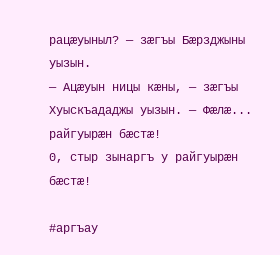рацæуыныл? — зæгъы Бæрзджыны уызын.
— Ацæуын ницы кæны, — зæгъы Хуыскъададжы уызын. — Фæлæ... райгуырæн бæстæ!
0, стыр зынаргъ у райгуырæн бæстæ!

#аргъау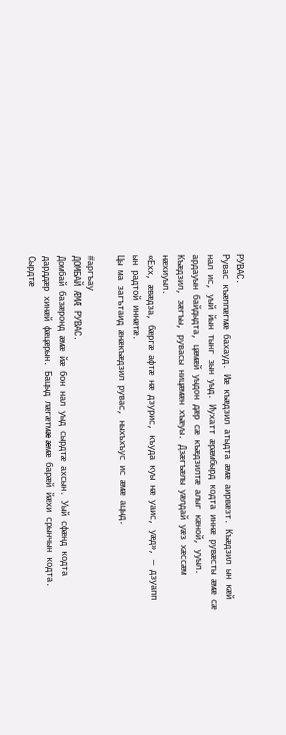РУВАС.
Рувас къæппæгмæ бахауд. Иæ къæдзил атыдта æмæ аирвæзт. Къæдзил ын кæй нал ис, уый йын тынг зын уыд. Иухатт æрæмбырд кодта иннæ рувæсты æмæ сæ ардауын байдыдта, цæмæй уыдон дæр сæ къæдзилтæ алыг кæной, ууыл. Къæдзил, зæгъы, рувасы ницæмæн хъæуы. Дзæгъæлы уæлдай уæз хæссæм нæхиуыл.
«Ехх, æвæдза, бæргæ афтæ нæ дзурис, къуда куы нæ уаис, уæд», — дзуапп ын радтой иннæтæ.
Цы ма загътаид æнæкъæдзил рувас, ныхъхъус ис æмæ ацыд.

#аргъау
ДОМБАЙ ÆМÆ РУВАС.
Домбай базæронд æмæ йæ бон нал уыд сырдтæ ахсын. Уый сфæнд кодта дарддæр хинæй фæцæрын. Бацыд лæгæтмæ æмæ барæй йæхи срынчын кодта. Сырдтæ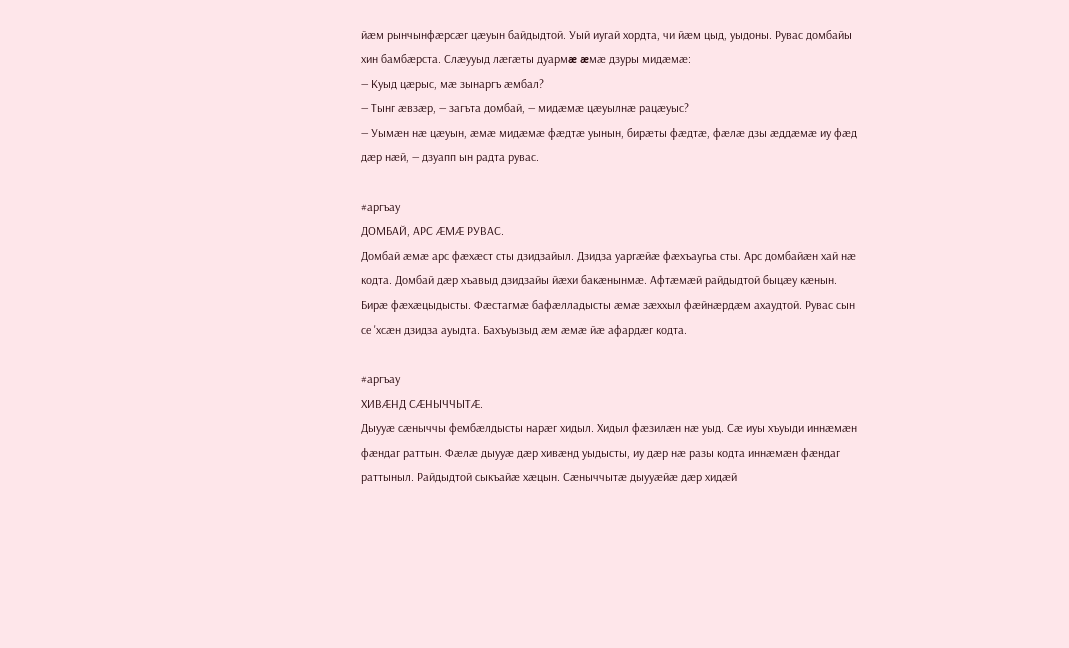йæм рынчынфæрсæг цæуын байдыдтой. Уый иугай хордта, чи йæм цыд, уыдоны. Рувас домбайы хин бамбæрста. Слæууыд лæгæты дуармæ æмæ дзуры мидæмæ:
— Куыд цæрыс, мæ зынаргъ æмбал?
— Тынг æвзæр, — загъта домбай, — мидæмæ цæуылнæ рацæуыс?
— Уымæн нæ цæуын, æмæ мидæмæ фæдтæ уынын, бирæты фæдтæ, фæлæ дзы æддæмæ иу фæд дæр нæй, — дзуапп ын радта рувас.

#аргъау
ДОМБАЙ, АРС ÆМÆ РУВАС.
Домбай æмæ арс фæхæст сты дзидзайыл. Дзидза уаргæйæ фæхъаугьа сты. Арс домбайæн хай нæ кодта. Домбай дæр хъавыд дзидзайы йæхи бакæнынмæ. Афтæмæй райдыдтой быцæу кæнын. Бирæ фæхæцыдысты. Фæстагмæ бафæлладысты æмæ зæххыл фæйнæрдæм ахаудтой. Рувас сын се 'хсæн дзидза ауыдта. Бахъуызыд æм æмæ йæ афардæг кодта.

#аргъау
ХИВÆНД СÆНЫЧЧЫТÆ.
Дыууæ сæныччы фембæлдысты нарæг хидыл. Хидыл фæзилæн нæ уыд. Сæ иуы хъуыди иннæмæн фæндаг раттын. Фæлæ дыууæ дæр хивæнд уыдысты, иу дæр нæ разы кодта иннæмæн фæндаг раттыныл. Райдыдтой сыкъайæ хæцын. Сæныччытæ дыууæйæ дæр хидæй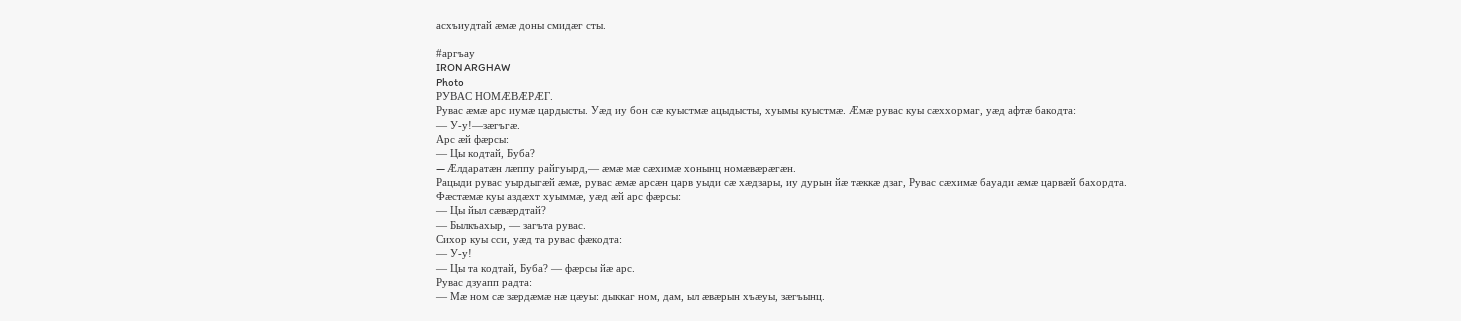асхъиудтай æмæ доны смидæг сты.

#аргъау
IRON ARGHAW
Photo
РУВАС НОМÆВÆРÆГ.
Рувас æмæ арс иумæ цардысты. Уæд иу бон сæ куыстмæ ацыдысты, хуымы куыстмæ. Æмæ рувас куы сæххормаг, уæд афтæ бакодта:
— У-у!—зæгъгæ.
Арс æй фæрсы:
— Цы кодтай, Буба?
— Æлдаратæн лæппу райгуырд,— æмæ мæ сæхимæ хонынц номæвæрæгæн.
Рацыди рувас уырдыгæй æмæ, рувас æмæ арсæн царв уыди сæ хæдзары, иу дурын йæ тæккæ дзаг, Рувас сæхимæ бауади æмæ царвæй бахордта. Фæстæмæ куы аздæхт хуыммæ, уæд æй арс фæрсы:
— Цы йыл сæвæрдтай?
— Былкъахыр, — загъта рувас.
Сихор куы сси, уæд та рувас фæкодта:
— У-у!
— Цы та кодтай, Буба? — фæрсы йæ арс.
Рувас дзуапп радта:
— Мæ ном сæ зæрдæмæ нæ цæуы: дыккаг ном, дам, ыл æвæрын хъæуы, зæгъынц.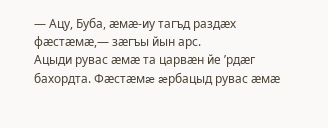— Ацу, Буба, æмæ-иу тагъд раздæх фæстæмæ,— зæгъы йын арс.
Ацыди рувас æмæ та царвæн йе ’рдæг бахордта. Фæстæмæ æрбацыд рувас æмæ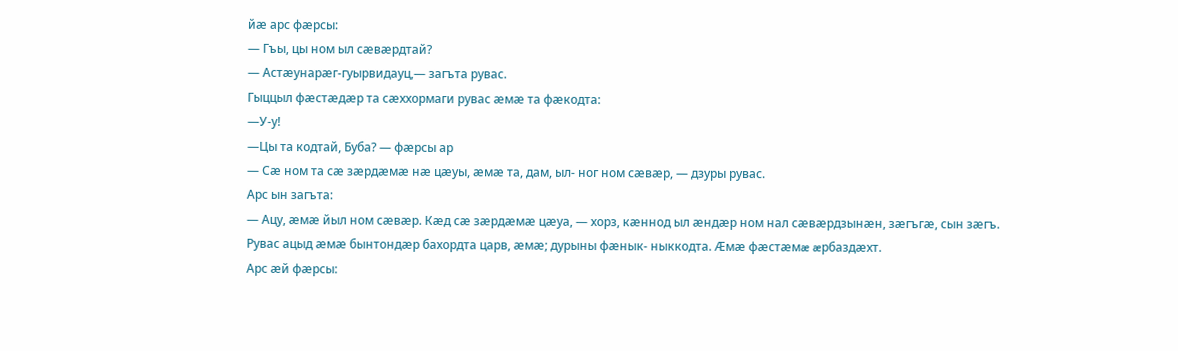йæ арс фæрсы:
— Гъы, цы ном ыл сæвæрдтай?
— Астæунарæг-гуырвидауц,— загъта рувас.
Гыццыл фæстæдæр та сæххормаги рувас æмæ та фæкодта:
—У-у!
—Цы та кодтай, Буба? — фӕрсы ар
— Сæ ном та сæ зæрдæмæ нæ цæуы, æмæ та, дам, ыл- ног ном сæвæр, — дзуры рувас.
Арс ын загъта:
— Ацу, æмæ йыл ном сæвæр. Кæд сæ зæрдæмæ цæуа, — хорз, кæннод ыл æндæр ном нал сæвæрдзынæн, зæгъгæ, сын зæгъ.
Рувас ацыд æмæ бынтондæр бахордта царв, æмæ; дурыны фæнык- ныккодта. Æмæ фæстæмæ æрбаздæхт.
Арс ӕй фæрсы: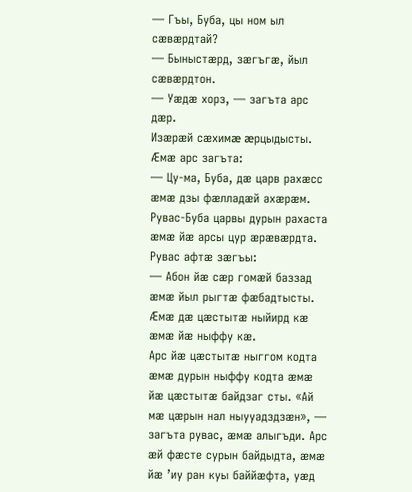— Гъы, Буба, цы ном ыл сæвæрдтай?
— Быныстæрд, зæгъгæ, йыл сæвæрдтон.
— Уæдæ хорз, — загъта арс дæр.
Изæрæй сæхимæ æрцыдысты. Æмæ арс загъта:
— Цу-ма, Буба, дæ царв рахæсс æмæ дзы фæлладæй ахæрæм.
Рувас-Буба царвы дурын рахаста æмæ йæ арсы цур æрæвæрдта. Рувас афтæ зæгъы:
— Абон йæ сæр гомæй баззад æмæ йыл рыгтæ фæбадтысты. Æмæ дæ цæстытæ ныйирд кæ æмӕ йæ ныффу кæ.
Арс йæ цæстытæ ныггом кодта æмæ дурын ныффу кодта æмæ йæ цæстытæ байдзаг сты. «Ай мæ цæрын нал ныууадздзæн», — загъта рувас, æмæ алыгъди. Арс æй фæсте сурын байдыдта, æмæ йæ ’иу ран куы баййæфта, уæд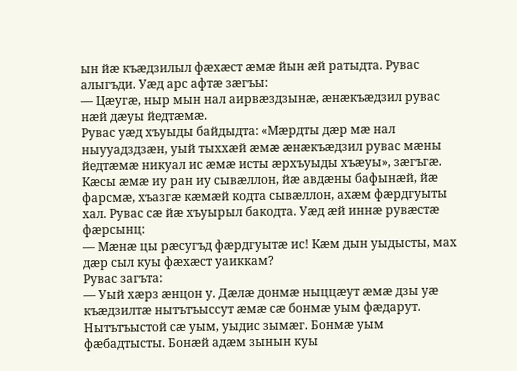ын йæ къæдзилыл фæхæст æмæ йын æй ратыдта. Рувас алыгъди. Уæд арс афтæ зæгъы:
— Цæугæ, ныр мын нал аирвæздзынæ, æнæкъæдзил рувас нæй дæуы йедтæмæ.
Рувас уæд хъуыды байдыдта: «Мæрдты дæр мæ нал ныууадздзæн, уый тыххæй æмæ æнæкъæдзил рувас мæны йедтæмæ никуал ис æмӕ исты æрхъуыды хъæуы», зæгъгæ.
Кæсы æмæ иу ран иу сывæллон, йæ авдæны бафынæй, йæ фарсмæ, хъазгæ кæмæй кодта сывæллон, ахæм фæрдгуыты хал. Рувас сæ йæ хъуырыл бакодта. Уæд æй иннæ рувæстæ фæрсынц:
— Мæнæ цы рæсугъд фæрдгуытæ ис! Кæм дын уыдысты, мах дæр сыл куы фæхæст уаиккам?
Рувас загъта:
— Уый хæрз æнцон у. Дæлæ донмæ ныццæут æмæ дзы уæ къæдзилтæ нытътъыссут æмæ сæ бонмæ уым фæдарут.
Нытътъыстой сæ уым, уыдис зымæг. Бонмæ уым фæбадтысты. Бонæй адæм зынын куы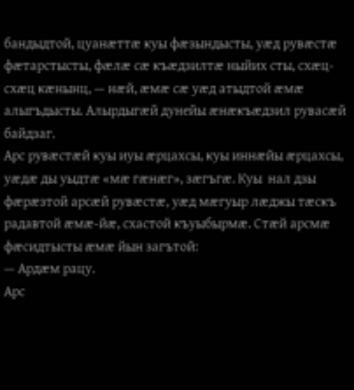бандыдтой, цуанæттæ куы фæзындысты, уæд рувæстæ фæтарстысты, фæлæ сæ къæдзилтæ ныйих сты, схæц-схæц кæнынц, — нæй, æмæ сæ уæд атыдтой æмæ алыгъдысты. Алырдыгæй дунейы æнæкъæдзил рувасæй байдзаг.
Арс рувæстæй куы иуы æрцахсы, куы иннæйы æрцахсы, уæдæ ды уыдтæ «мӕ гæнæг», зæгъгæ. Куы  нал дзы фæрæзтой арсæй рувæстæ, уæд мæгуыр лæджы тæскъ радавтой ӕмæ-йæ, схастой къуыбырмæ. Стæй арсмæ фæсидтысты æмæ йын загътой:
— Ардæм рацу.
Арс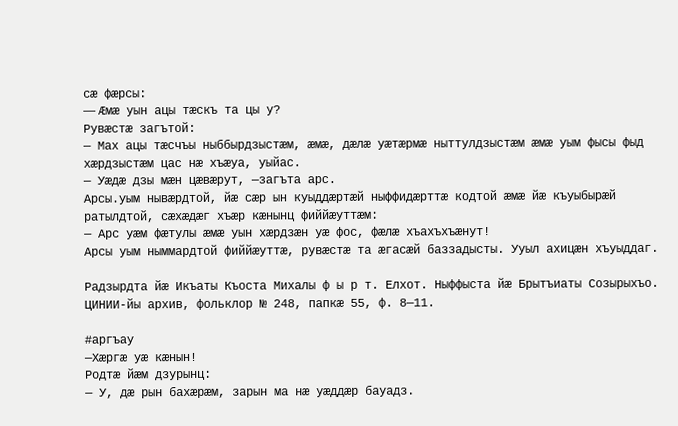сæ фæрсы:
— Æмæ уын ацы тæскъ та цы у?
Рувæстæ загътой:
— Мах ацы тæсчъы ныббырдзыстæм, æмæ, дæлæ уæтæрмæ ныттулдзыстæм æмæ уым фысы фыд хæрдзыстæм цас нæ хъæуа, уыйас.
— Уæдæ дзы мæн цæвæрут, —загъта арс.
Арсы.уым нывæрдтой, йæ сæр ын куыддæртæй ныффидæрттæ кодтой æмæ йæ къуыбырæй ратылдтой, сæхæдæг хъæр кæнынц фиййæуттæм:
— Арс уæм фæтулы æмæ уын хæрдзæн уæ фос, фæлæ хъахъхъæнут!
Арсы уым ныммардтой фиййæуттæ, рувæстæ та æгасæй баззадысты. Ууыл ахицæн хъуыддаг.

Радзырдта йæ Икъаты Къоста Михалы ф ы р т. Елхот. Ныффыста йæ Брытъиаты Созырыхъо. ЦИНИИ-йы архив, фольклор № 248, папкæ 55, ф. 8—11.

#аргъау
—Хæргæ уæ кæнын!
Родтæ йæм дзурынц:
— У, дæ рын бахæрæм, зарын ма нæ уæддæр бауадз.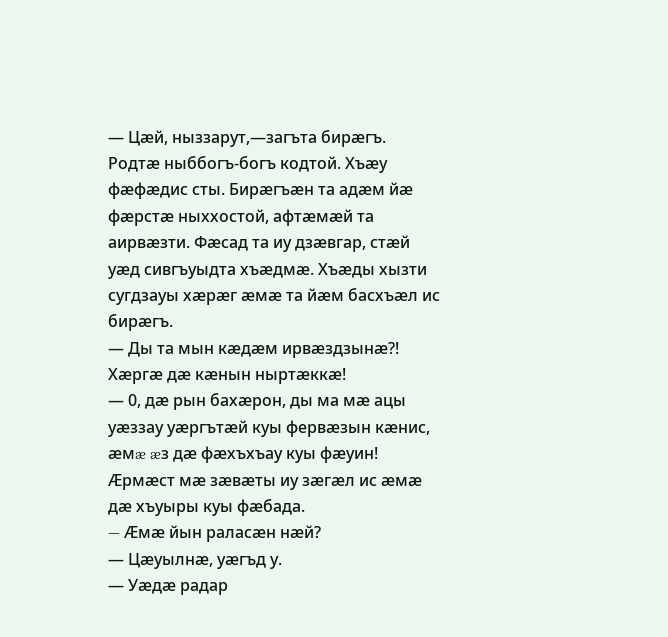— Цæй, ныззарут,—загъта бирæгъ.
Родтæ ныббогъ-богъ кодтой. Хъæу фæфæдис сты. Бирæгъæн та адæм йæ фæрстæ ныххостой, афтæмæй та аирвæзти. Фæсад та иу дзæвгар, стæй уæд сивгъуыдта хъæдмæ. Хъæды хызти сугдзауы хæрæг æмæ та йæм басхъæл ис бирæгъ.
— Ды та мын кæдæм ирвæздзынæ?! Хæргæ дæ кæнын ныртæккæ!
— 0, дæ рын бахæрон, ды ма мæ ацы уæззау уæргътæй куы фервæзын кæнис, æмæ æз дæ фæхъхъау куы фæуин! Æрмæст мæ зæвæты иу зæгæл ис æмæ дæ хъуыры куы фæбада.
— Æмæ йын раласæн нæй?
— Цæуылнæ, уæгъд у.
— Уæдæ радар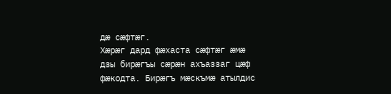дæ сæфтæг.
Хæрæг дард фæхаста сæфтæг æмæ дзы бирæгъы сæрæн ахъаззаг цæф фæкодта. Бирæгъ мæскъмæ атылдис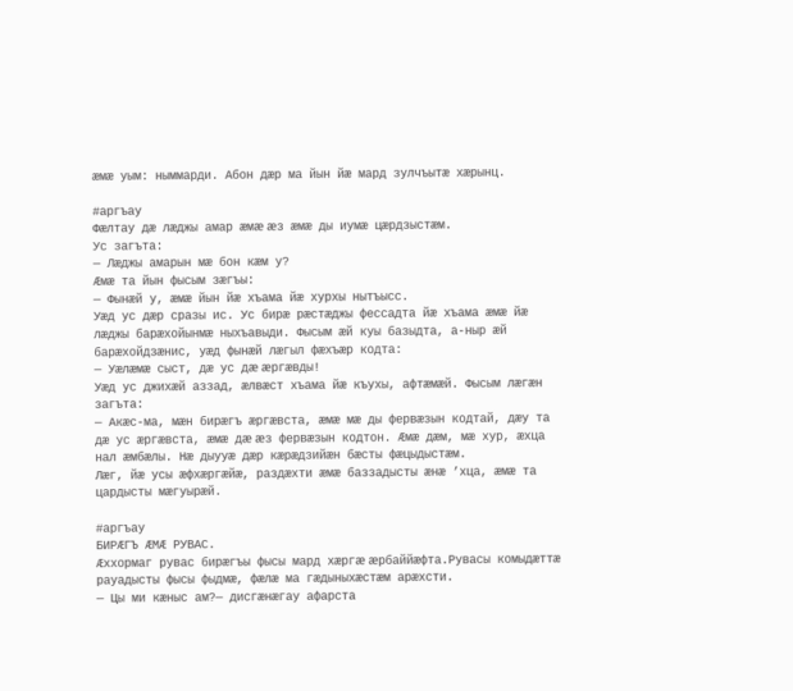æмæ уым: ныммарди. Абон дæр ма йын йæ мард зулчъытæ хæрынц.

#аргъау
Фæлтау дæ лæджы амар æмæ æз æмæ ды иумæ цæрдзыстæм.
Ус загъта:
— Лæджы амарын мæ бон кæм у?
Æмæ та йын фысым зæгъы:
— Фынæй у, æмæ йын йæ хъама йæ хурхы нытъысс.
Уæд ус дæр сразы ис. Ус бирæ рæстæджы фессадта йæ хъама æмæ йæ лæджы барæхойынмæ ныхъавыди. Фысым æй куы базыдта, а-ныр æй барæхойдзæнис, уæд фынæй лæгыл фæхъæр кодта:
— Уæлæмæ сыст, дæ ус дæ æргæвды!
Уæд ус джихæй аззад, æлвæст хъама йæ къухы, афтæмæй. Фысым лæгæн загъта:
— Акæс-ма, мæн бирæгъ æргæвста, æмæ мæ ды фервæзын кодтай, дæу та дæ ус æргæвста, æмæ дæ æз фервæзын кодтон. Æмæ дæм, мæ хур, æхца нал æмбæлы. Нæ дыууæ дæр кæрæдзийæн бæсты фæцыдыстæм.
Лæг, йæ усы æфхæргæйæ, раздæхти æмæ баззадысты æнæ ’хца, æмæ та цардысты мæгуырæй.

#аргъау
БИРÆГЪ ÆМÆ РУВАС.
Æххормаг рувас бирæгъы фысы мард хæргæ æрбаййæфта.Рувасы комыдæттæ рауадысты фысы фыдмæ, фæлæ ма гæдыныхæстæм арæхсти.
— Цы ми кæныс ам?— дисгæнæгау афарста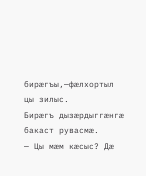бирæгъы,—фæлхортыл цы зилыс.
Бирæгъ дызæрдыггæнгæ бакаст рувасмæ.
— Цы мæм кæсыс? Дæ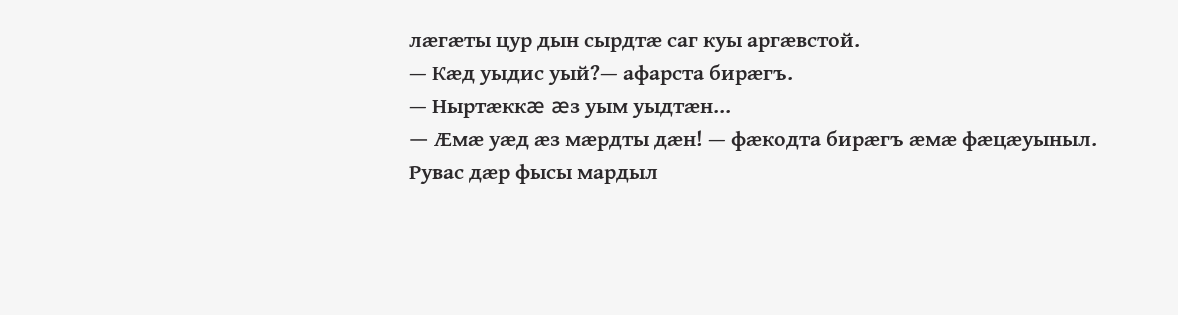лæгæты цур дын сырдтæ саг куы аргæвстой.
— Кæд уыдис уый?— афарста бирæгъ.
— Ныртæккæ æз уым уыдтæн...
— Æмæ уæд æз мæрдты дæн! — фæкодта бирæгъ æмæ фæцæуыныл.
Рувас дæр фысы мардыл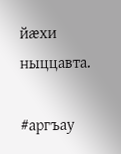йæхи ныццавта.

#аргъау